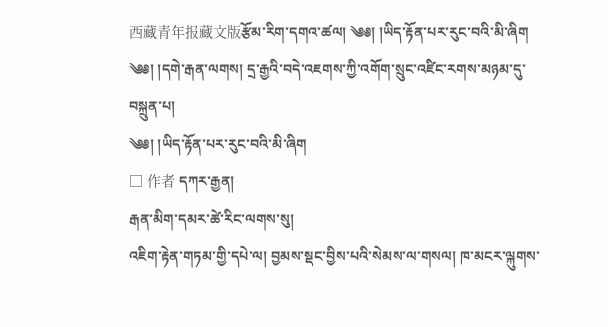西藏青年报藏文版རྩོམ་རིག་དགའ་ཚལ། ༄༅། །ཡིད་རྟོན་པར་རུང་བའི་མི་ཞིག ༄༅། །དགེ་རྒན་ལགས། དྲ་རྒྱའི་བདེ་འཇགས་ཀྱི་འགོག་སྲུང་འཛིང་རགས་མཉམ་དུ་བསྐྲུན་པ།
༄༅། །ཡིད་རྟོན་པར་རུང་བའི་མི་ཞིག
□ 作者 དཀར་རྒྱན།
རྒན་མིག་དམར་ཚེ་རིང་ལགས་སུ།
འཇིག་རྟེན་གཏམ་གྱི་དཔེ་ལ། བྱམས་སྡང་བྱིས་པའི་སེམས་ལ་གསལ། ཁ་མངར་ལྐུགས་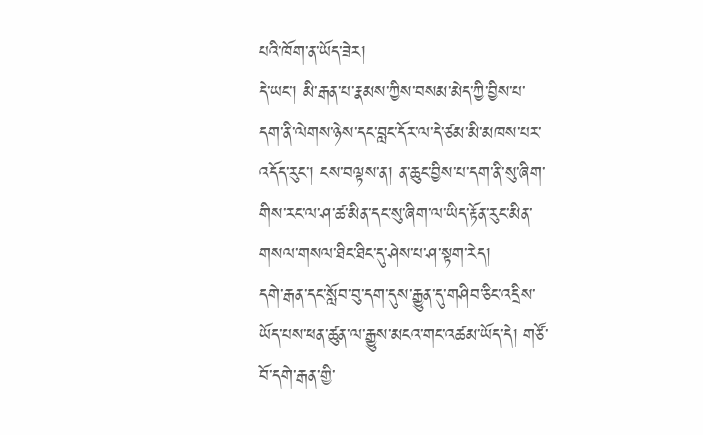པའི་ཁོག་ན་ཡོད་ཟེར།
དེ་ཡང་། མི་རྒན་པ་རྣམས་ཀྱིས་བསམ་མེད་ཀྱི་བྱིས་པ་དག་ནི་ལེགས་ཉེས་དང་བླང་དོར་ལ་དེ་ཙམ་མི་མཁས་པར་འདོད་རུང་། ངས་བལྟས་ན། ན་ཆུང་བྱིས་པ་དག་ནི་སུ་ཞིག་གིས་རང་ལ་ཤ་ཚ་མིན་དང་སུ་ཞིག་ལ་ཡིད་རྟོན་རུང་མིན་གསལ་གསལ་ཐིང་ཐིང་དུ་ཤེས་པ་ཤ་སྟག་རེད།
དགེ་རྒན་དང་སློབ་བུ་དག་དུས་རྒྱུན་དུ་གཤིབ་ཅིང་འདྲིས་ཡོད་པས་ཕན་ཚུན་ལ་རྒྱུས་མངའ་གང་འཚམ་ཡོད་དེ། གཙོ་བོ་དགེ་རྒན་གྱི་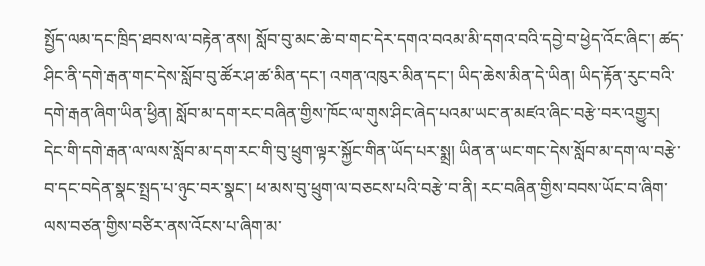སྤྱོད་ལམ་དང་ཁྲིད་ཐབས་ལ་བརྟེན་ནས། སློབ་བུ་མང་ཆེ་བ་གང་དེར་དགའ་བའམ་མི་དགའ་བའི་དབྱེ་བ་ཕྱེད་འོང་ཞིང་། ཚད་ཤིང་ནི་དགེ་རྒན་གང་དེས་སློབ་བུ་ཚོར་ཤ་ཚ་མིན་དང་། འགན་འཁུར་མིན་དང་། ཡིད་ཆེས་མིན་དེ་ཡིན། ཡིད་རྟོན་རུང་བའི་དགེ་རྒན་ཞིག་ཡིན་ཕྱིན། སློབ་མ་དག་རང་བཞིན་གྱིས་ཁོང་ལ་གུས་ཤིང་ཞེད་པའམ་ཡང་ན་མཛའ་ཞིང་བརྩེ་བར་འགྱུར།
དེང་གི་དགེ་རྒན་ལ་ལས་སློབ་མ་དག་རང་གི་བུ་ཕྲུག་ལྟར་སྐྱོང་གིན་ཡོད་པར་སྨྲ། ཡིན་ན་ཡང་གང་དེས་སློབ་མ་དག་ལ་བརྩེ་བ་དང་བདེན་སྣང་སྤྲད་པ་ཉུང་བར་སྣང་། ཕ་མས་བུ་ཕྲུག་ལ་བཅངས་པའི་བརྩེ་བ་ནི། རང་བཞིན་གྱིས་བབས་ཡོང་བ་ཞིག་ལས་བཙན་གྱིས་བཙིར་ནས་འོངས་པ་ཞིག་མ་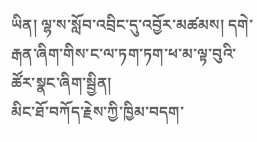ཡིན། ལྷ་ས་སློབ་འབྲིང་དུ་འབྱོར་མཚམས། དགེ་རྒན་ཞིག་གིས་ང་ལ་ཏག་ཏག་ཕ་མ་ལྟ་བུའི་ཚོར་སྣང་ཞིག་སྦྱིན།
མིང་ཐོ་བཀོད་རྗེས་ཀྱི་ཁྱིམ་བདག་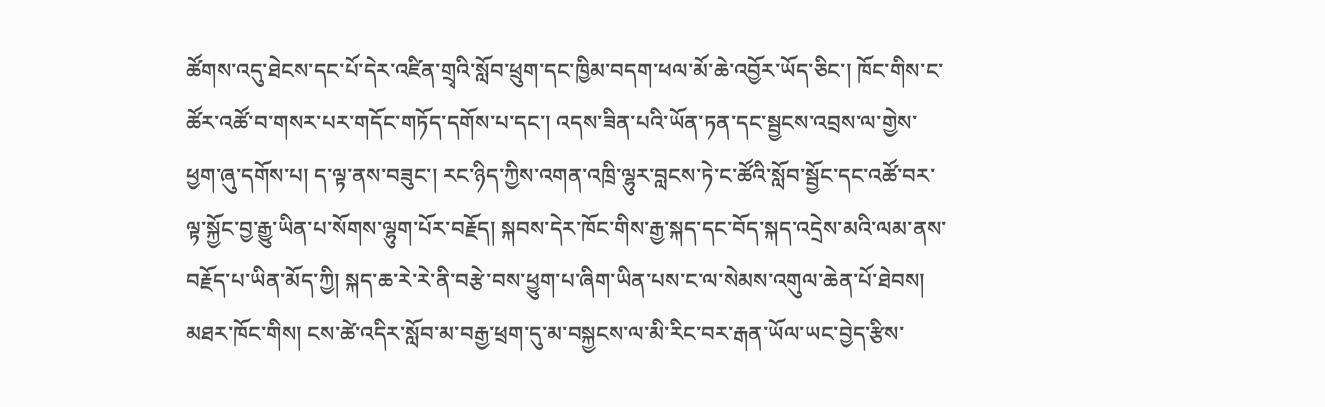ཚོགས་འདུ་ཐེངས་དང་པོ་དེར་འཛིན་གྲྭའི་སློབ་ཕྲུག་དང་ཁྱིམ་བདག་ཕལ་མོ་ཆེ་འབྱོར་ཡོད་ཅིང་། ཁོང་གིས་ང་ཚོར་འཚོ་བ་གསར་པར་གདོང་གཏོད་དགོས་པ་དང་། འདས་ཟིན་པའི་ཡོན་ཏན་དང་སྦྱངས་འབྲས་ལ་གྱེས་ཕྱག་ཞུ་དགོས་པ། ད་ལྟ་ནས་བཟུང་། རང་ཉིད་ཀྱིས་འགན་འཁྲི་ལྷུར་བླངས་ཏེ་ང་ཚོའི་སློབ་སྦྱོང་དང་འཚོ་བར་ལྟ་སྐྱོང་བྱ་རྒྱུ་ཡིན་པ་སོགས་ལྷུག་པོར་བརྗོད། སྐབས་དེར་ཁོང་གིས་རྒྱ་སྐད་དང་བོད་སྐད་འདྲེས་མའི་ལམ་ནས་བརྗོད་པ་ཡིན་མོད་ཀྱི། སྐད་ཆ་རེ་རེ་ནི་བརྩེ་བས་ཕྱུག་པ་ཞིག་ཡིན་པས་ང་ལ་སེམས་འགུལ་ཆེན་པོ་ཐེབས། མཐར་ཁོང་གིས། ངས་ཚེ་འདིར་སློབ་མ་བརྒྱ་ཕྲག་དུ་མ་བསྐྱངས་ལ་མི་རིང་བར་རྒན་ཡོལ་ཡང་བྱེད་རྩིས་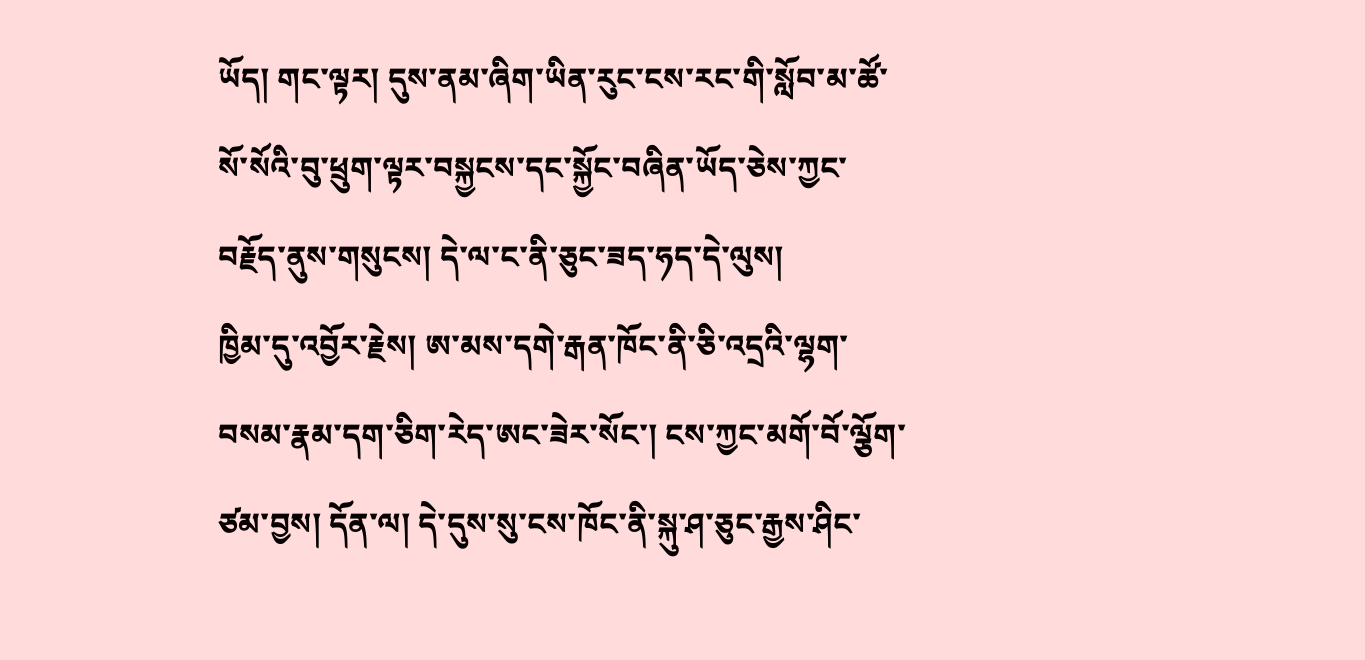ཡོད། གང་ལྟར། དུས་ནམ་ཞིག་ཡིན་རུང་ངས་རང་གི་སློབ་མ་ཚོ་སོ་སོའི་བུ་ཕྲུག་ལྟར་བསྐྱངས་དང་སྐྱོང་བཞིན་ཡོད་ཅེས་ཀྱང་བརྗོད་ནུས་གསུངས། དེ་ལ་ང་ནི་ཅུང་ཟད་ཧད་དེ་ལུས།
ཁྱིམ་དུ་འབྱོར་རྗེས། ཨ་མས་དགེ་རྒན་ཁོང་ནི་ཅི་འདྲའི་ལྷག་བསམ་རྣམ་དག་ཅིག་རེད་ཨང་ཟེར་སོང་། ངས་ཀྱང་མགོ་བོ་ལྕོག་ཙམ་བྱས། དོན་ལ། དེ་དུས་སུ་ངས་ཁོང་ནི་སྐུ་ཤ་ཅུང་རྒྱས་ཤིང་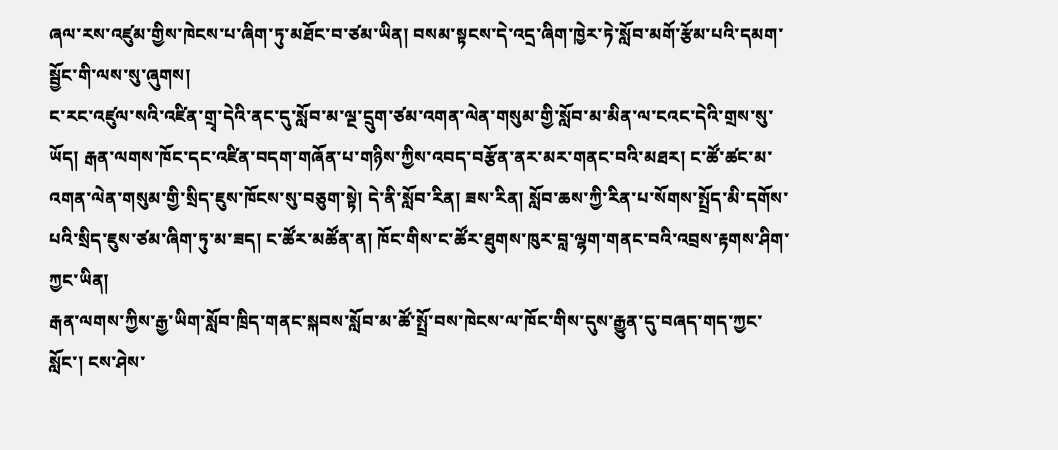ཞལ་རས་འཛུམ་གྱིས་ཁེངས་པ་ཞིག་ཏུ་མཐོང་བ་ཙམ་ཡིན། བསམ་སྟངས་དེ་འདྲ་ཞིག་ཁྱེར་ཏེ་སློབ་མགོ་རྩོམ་པའི་དམག་སྦྱོང་གི་ལས་སུ་ཞུགས།
ང་རང་འཛུལ་སའི་འཛིན་གྲྭ་དེའི་ནང་དུ་སློབ་མ་ལྔ་དྲུག་ཙམ་འགན་ལེན་གསུམ་གྱི་སློབ་མ་མིན་ལ་ངའང་དེའི་གྲས་སུ་ཡོད། རྒན་ལགས་ཁོང་དང་འཛིན་བདག་གཞོན་པ་གཉིས་ཀྱིས་འབད་བརྩོན་ནར་མར་གནང་བའི་མཐར། ང་ཚོ་ཚང་མ་འགན་ལེན་གསུམ་གྱི་སྲིད་ཇུས་ཁོངས་སུ་བཅུག་སྟེ། དེ་ནི་སློབ་རིན། ཟས་རིན། སློབ་ཆས་ཀྱི་རིན་པ་སོགས་སྤྲོད་མི་དགོས་པའི་སྲིད་ཇུས་ཙམ་ཞིག་ཏུ་མ་ཟད། ང་ཚོར་མཚོན་ན། ཁོང་གིས་ང་ཚོར་ཐུགས་ཁུར་བླ་ལྷག་གནང་བའི་འབྲས་རྟགས་ཤིག་ཀྱང་ཡིན།
རྒན་ལགས་ཀྱིས་རྒྱ་ཡིག་སློབ་ཁྲིད་གནང་སྐབས་སློབ་མ་ཚོ་སྤྲོ་བས་ཁེངས་ལ་ཁོང་གིས་དུས་རྒྱུན་དུ་བཞད་གད་ཀྱང་སློང་། ངས་ཤེས་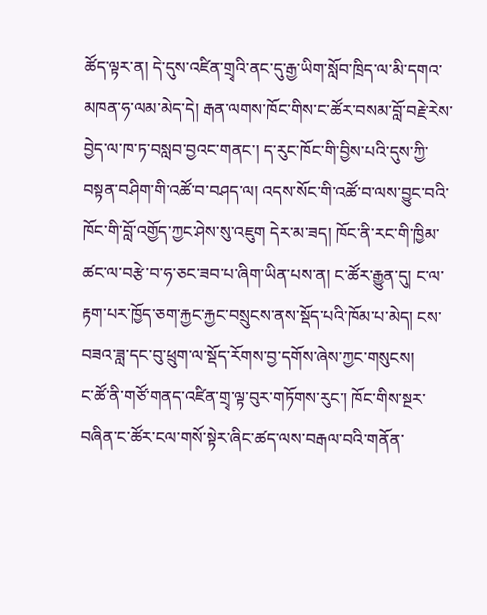ཚོད་ལྟར་ན། དེ་དུས་འཛིན་གྲྭའི་ནང་དུ་རྒྱ་ཡིག་སློབ་ཁྲིད་ལ་མི་དགའ་མཁན་ཧ་ལམ་མེད་དེ། རྒན་ལགས་ཁོང་གིས་ང་ཚོར་བསམ་བློ་བརྗེ་རེས་བྱེད་ལ་ཁ་ཏ་བསླབ་བྱའང་གནང་། ད་རུང་ཁོང་གི་བྱིས་པའི་དུས་ཀྱི་བསྟན་བཤིག་གི་འཚོ་བ་བཤད་ལ། འདས་སོང་གི་འཚོ་བ་ལས་བྱུང་བའི་ཁོང་གི་བློ་འགྱོད་ཀྱང་ཤེས་སུ་འཇུག དེར་མ་ཟད། ཁོང་ནི་རང་གི་ཁྱིམ་ཚང་ལ་བརྩེ་བ་ཧ་ཅང་ཟབ་པ་ཞིག་ཡིན་པས་ན། ང་ཚོར་རྒྱུན་དུ། ང་ལ་རྟག་པར་ཁྱོད་ཅག་རྐྱང་རྐྱང་བསྲུངས་ནས་སྡོད་པའི་ཁོམ་པ་མེད། ངས་བཟའ་ཟླ་དང་བུ་ཕྲུག་ལ་སྡོད་རོགས་བྱ་དགོས་ཞེས་ཀྱང་གསུངས།
ང་ཚོ་ནི་གཙོ་གནད་འཛིན་གྲྭ་ལྟ་བུར་གཏོགས་རུང་། ཁོང་གིས་སྔར་བཞིན་ང་ཚོར་ངལ་གསོ་སྟེར་ཞིང་ཚད་ལས་བརྒལ་བའི་གནོན་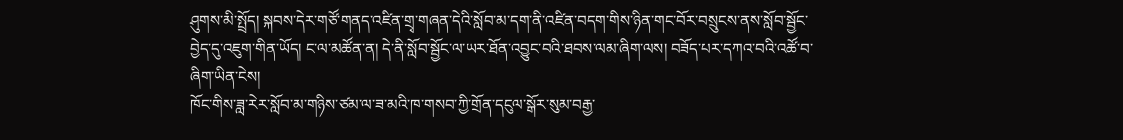ཤུགས་མི་སྤྲོད། སྐབས་དེར་གཙོ་གནད་འཛིན་གྲྭ་གཞན་དེའི་སློབ་མ་དག་ནི་འཛིན་བདག་གིས་ཉིན་གང་བོར་བསྲུངས་ནས་སློབ་སྦྱོང་བྱེད་དུ་འཇུག་གིན་ཡོད། ང་ལ་མཚོན་ན། དེ་ནི་སློབ་སྦྱོང་ལ་ཡར་ཐོན་འབྱུང་བའི་ཐབས་ལམ་ཞིག་ལས། བཟོད་པར་དཀའ་བའི་འཚོ་བ་ཞིག་ཡིན་ངེས།
ཁོང་གིས་ཟླ་རེར་སློབ་མ་གཉིས་ཙམ་ལ་ཟ་མའི་ཁ་གསབ་ཀྱི་གྲོན་དངུལ་སྒོར་སུམ་བརྒྱ་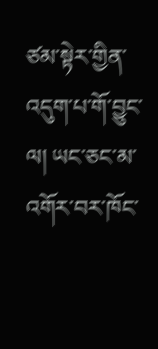ཙམ་སྟེར་གྱིན་འདུག་པ་གོ་བྱུང་ལ། ཡང་ཅང་མ་འགོར་བར་ཁོང་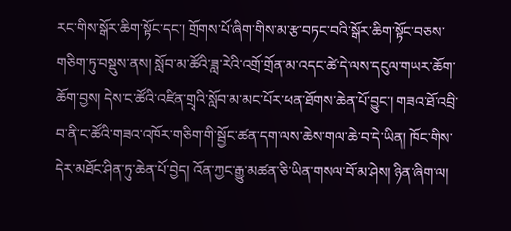རང་གིས་སྒོར་ཆིག་སྟོང་དང་། གྲོགས་པོ་ཞིག་གིས་མ་རྩ་བཏང་བའི་སྒོར་ཆིག་སྟོང་བཅས་གཅིག་ཏུ་བསྡུས་ནས། སློབ་མ་ཚོའི་ཟླ་རེའི་འགྲོ་གྲོན་མ་འདང་ཚེ་དེ་ལས་དངུལ་གཡར་ཆོག་ཆོག་བྱས། དེས་ང་ཚོའི་འཛིན་གྲྭའི་སློབ་མ་མང་པོར་ཕན་ཐོགས་ཆེན་པོ་བྱུང་། གཟའ་ཐོ་འབྲི་བ་ནི་ང་ཚོའི་གཟའ་འཁོར་གཅིག་གི་སྦྱོང་ཚན་དག་ལས་ཆེས་གལ་ཆེ་བ་དེ་ཡིན། ཁོང་གིས་དེར་མཐོང་ཤིན་ཏུ་ཆེན་པོ་བྱེད། འོན་ཀྱང་རྒྱུ་མཚན་ཅི་ཡིན་གསལ་བོ་མ་ཤེས། ཉིན་ཞིག་ལ།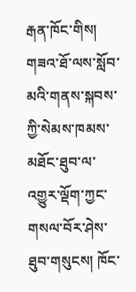རྒན་ཁོང་གིས། གཟའ་ཐོ་ལས་སློབ་མའི་གནས་སྐབས་ཀྱི་སེམས་ཁམས་མཐོང་ཐུབ་ལ་འགྱུར་ལྡོག་ཀྱང་གསལ་བོར་ཤེས་ཐུབ་གསུངས། ཁོང་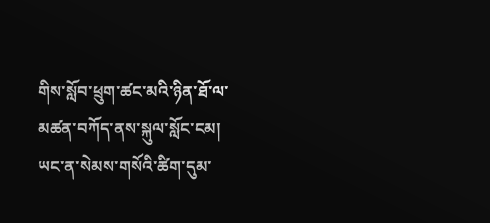གིས་སློབ་ཕྲུག་ཚང་མའི་ཉིན་ཐོ་ལ་མཚན་བཀོད་ནས་སྐུལ་སློང་ངམ། ཡང་ན་སེམས་གསོའི་ཚིག་དུམ་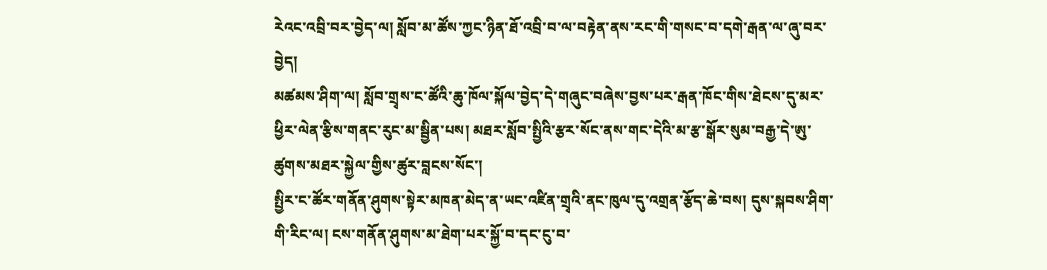རེའང་འབྲི་བར་བྱེད་ལ། སློབ་མ་ཚོས་ཀྱང་ཉིན་ཐོ་འབྲི་བ་ལ་བརྟེན་ནས་རང་གི་གསང་བ་དགེ་རྒན་ལ་ཞུ་བར་བྱེད།
མཚམས་ཤིག་ལ། སློབ་གྲྭས་ང་ཚོའི་ཆུ་ཁོལ་སྐོལ་བྱེད་དེ་གཞུང་བཞེས་བྱས་པར་རྒན་ཁོང་གིས་ཐེངས་དུ་མར་ཕྱིར་ལེན་རྩིས་གནང་རུང་མ་སྦྱིན་པས། མཐར་སློབ་སྤྱིའི་རྩར་སོང་ནས་གང་དེའི་མ་རྩ་སྒོར་སུམ་བརྒྱ་དེ་ཨུ་ཚུགས་མཐར་སྐྱེལ་གྱིས་ཚུར་བླངས་སོང་།
སྤྱིར་ང་ཚོར་གནོན་ཤུགས་སྟེར་མཁན་མེད་ན་ཡང་འཛིན་གྲྭའི་ནང་ཁུལ་དུ་འགྲན་རྩོད་ཆེ་བས། དུས་སྐབས་ཤིག་གི་རིང་ལ། ངས་གནོན་ཤུགས་མ་ཐེག་པར་སྐྱོ་བ་དང་ངུ་བ་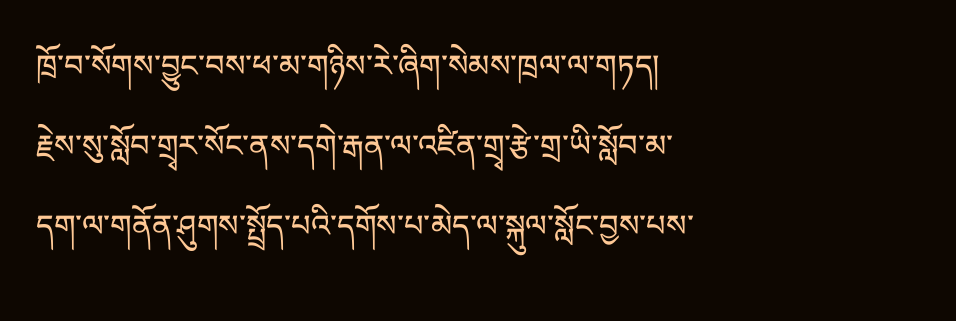ཁྲོ་བ་སོགས་བྱུང་བས་ཕ་མ་གཉིས་རེ་ཞིག་སེམས་ཁྲལ་ལ་གཏད། རྗེས་སུ་སློབ་གྲྭར་སོང་ནས་དགེ་རྒན་ལ་འཛིན་གྲྭ་རྩེ་གྲ་ཡི་སློབ་མ་དག་ལ་གནོན་ཤུགས་སྤྲོད་པའི་དགོས་པ་མེད་ལ་སྐུལ་སློང་བྱས་པས་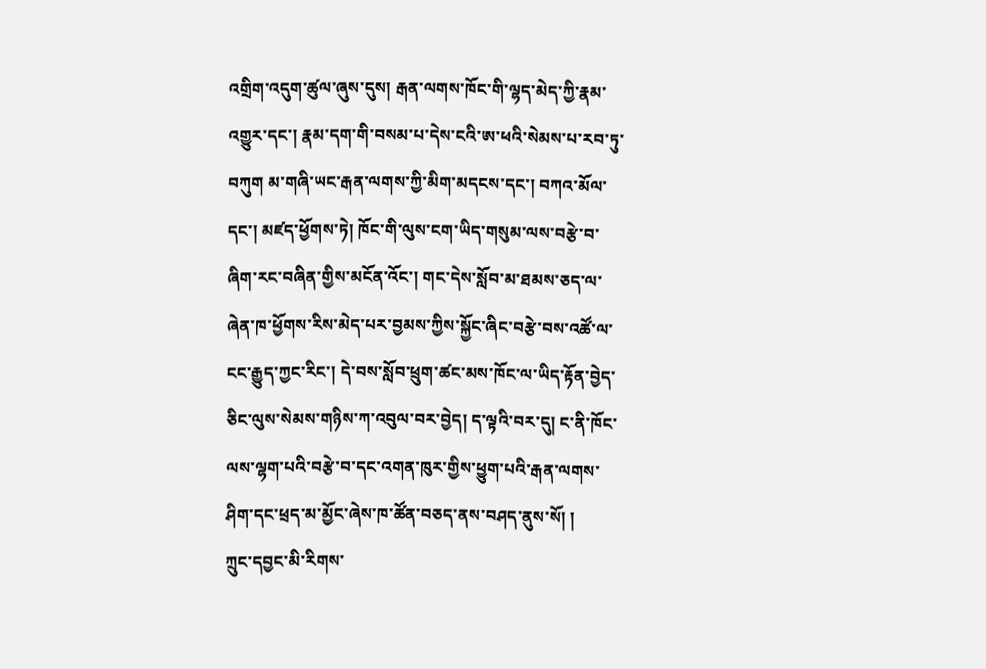འགྲིག་འདུག་ཚུལ་ཞུས་དུས། རྒན་ལགས་ཁོང་གི་ལྷད་མེད་ཀྱི་རྣམ་འགྱུར་དང་། རྣམ་དག་གི་བསམ་པ་དེས་ངའི་ཨ་ཕའི་སེམས་པ་རབ་ཏུ་བཀུག མ་གཞི་ཡང་རྒན་ལགས་ཀྱི་མིག་མདངས་དང་། བཀའ་མོལ་དང་། མཛད་ཕྱོགས་ཏེ། ཁོང་གི་ལུས་ངག་ཡིད་གསུམ་ལས་བརྩེ་བ་ཞིག་རང་བཞིན་གྱིས་མངོན་འོང་། གང་དེས་སློབ་མ་ཐམས་ཅད་ལ་ཞེན་ཁ་ཕྱོགས་རིས་མེད་པར་བྱམས་ཀྱིས་སྐྱོང་ཞིང་བརྩེ་བས་འཚོ་ལ་ངང་རྒྱུད་ཀྱང་རིང་། དེ་བས་སློབ་ཕྲུག་ཚང་མས་ཁོང་ལ་ཡིད་རྟོན་བྱེད་ཅིང་ལུས་སེམས་གཉིས་ཀ་འབུལ་བར་བྱེད། ད་ལྟའི་བར་དུ། ང་ནི་ཁོང་ལས་ལྷག་པའི་བརྩེ་བ་དང་འགན་ཁུར་གྱིས་ཕྱུག་པའི་རྒན་ལགས་ཤིག་དང་ཕྲད་མ་མྱོང་ཞེས་ཁ་ཚོན་བཅད་ནས་བཤད་ནུས་སོ། །
ཀྲུང་དབྱང་མི་རིགས་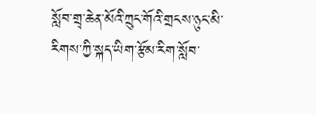སློབ་གྲྭ་ཆེན་མོའི་ཀྲུང་གོའི་གྲངས་ཉུང་མི་རིགས་ཀྱི་སྐད་ཡིག་རྩོམ་རིག་སློབ་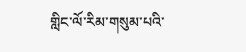གླིང་ལོ་རིམ་གསུམ་པའི་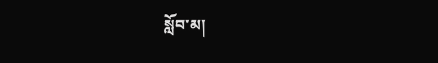སློབ་མ།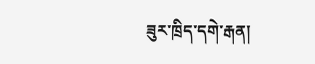ཟུར་ཁྲིད་དགེ་རྒན།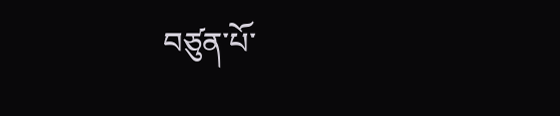བཙུན་པོ་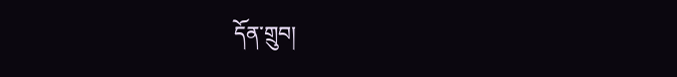དོན་གྲུབ།